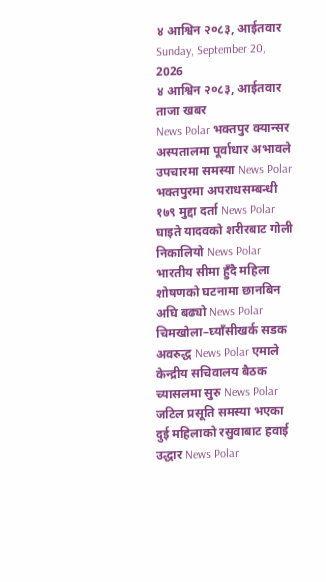४ आश्विन २०८३, आईतवार Sunday, September 20, 2026
४ आश्विन २०८३, आईतवार
ताजा खबर
News Polar भक्तपुर क्यान्सर अस्पतालमा पूर्वाधार अभावले उपचारमा समस्या News Polar भक्तपुरमा अपराधसम्बन्धी १७९ मुद्दा दर्ता News Polar घाइते यादवको शरीरबाट गोली निकालियो News Polar भारतीय सीमा हुँदै महिला शोषणको घटनामा छानबिन अघि बढ्यो News Polar चिमखोला–घ्याँसीखर्क सडक अवरुद्ध News Polar एमाले केन्द्रीय सचिवालय बैठक च्यासलमा सुरु News Polar जटिल प्रसूति समस्या भएका दुई महिलाको रसुवाबाट हवाई उद्धार News Polar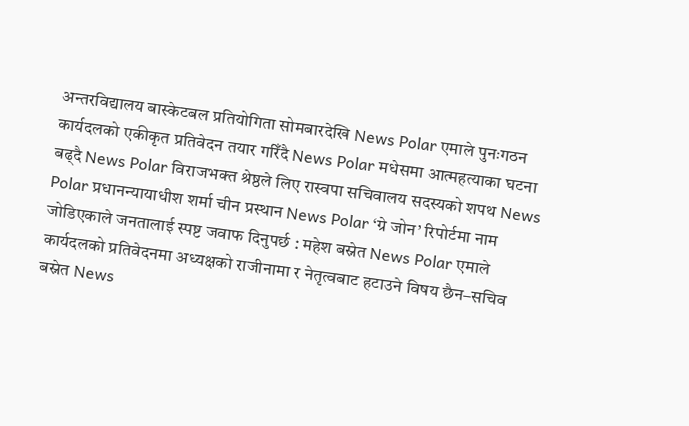अन्तरविद्यालय बास्केटबल प्रतियोगिता सोमबारदेखि News Polar एमाले पुनःगठन कार्यदलको एकीकृत प्रतिवेदन तयार गरिँदै News Polar मधेसमा आत्महत्याका घटना बढ्दै News Polar विराजभक्त श्रेष्ठले लिए रास्वपा सचिवालय सदस्यको शपथ News Polar प्रधानन्यायाधीश शर्मा चीन प्रस्थान News Polar ‘ग्रे जोन’ रिपोर्टमा नाम जोडिएकाले जनतालाई स्पष्ट जवाफ दिनुपर्छ : महेश बस्नेत News Polar एमाले कार्यदलको प्रतिवेदनमा अध्यक्षको राजीनामा र नेतृत्वबाट हटाउने विषय छैन–सचिव बस्नेत News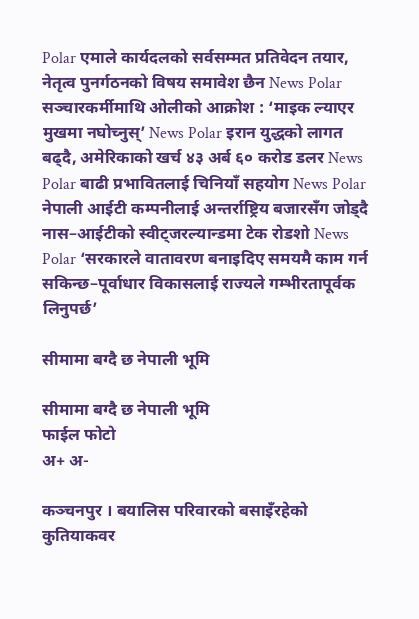Polar एमाले कार्यदलको सर्वसम्मत प्रतिवेदन तयार, नेतृत्व पुनर्गठनको विषय समावेश छैन News Polar सञ्चारकर्मीमाथि ओलीको आक्रोश : ‘माइक ल्याएर मुखमा नघोच्नुस्’ News Polar इरान युद्धको लागत बढ्दै, अमेरिकाको खर्च ४३ अर्ब ६० करोड डलर News Polar बाढी प्रभावितलाई चिनियाँ सहयोग News Polar नेपाली आईटी कम्पनीलाई अन्तर्राष्ट्रिय बजारसँग जोड्दै नास–आईटीको स्वीट्जरल्यान्डमा टेक रोडशो News Polar ‘सरकारले वातावरण बनाइदिए समयमै काम गर्न सकिन्छ–पूर्वाधार विकासलाई राज्यले गम्भीरतापूर्वक लिनुपर्छ’

सीमामा बग्दै छ नेपाली भूमि

सीमामा बग्दै छ नेपाली भूमि
फाईल फोटो
अ+ अ-

कञ्चनपुर । बयालिस परिवारको बसाइँरहेको कुतियाकवर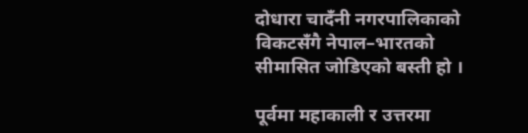दोधारा चादँनी नगरपालिकाको विकटसँगै नेपाल–भारतको सीमासित जोडिएको बस्ती हो ।

पूर्वमा महाकाली र उत्तरमा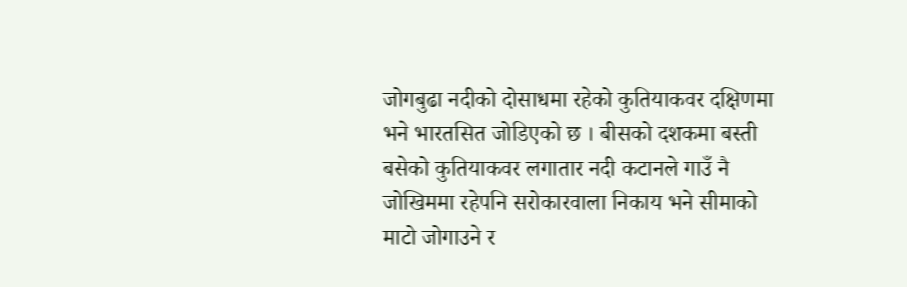जोगबुढा नदीको दोसाधमा रहेको कुतियाकवर दक्षिणमा भने भारतसित जोडिएको छ । बीसको दशकमा बस्ती बसेको कुतियाकवर लगातार नदी कटानले गाउँ नै जोखिममा रहेपनि सरोकारवाला निकाय भने सीमाको माटो जोगाउने र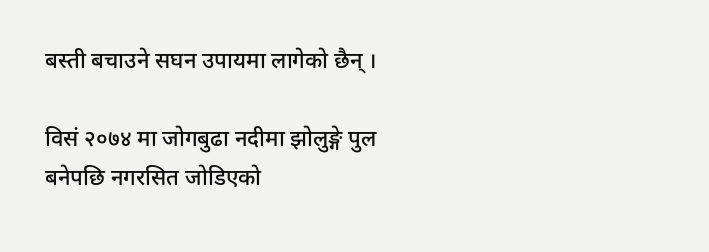बस्ती बचाउने सघन उपायमा लागेको छैन् ।

विसं २०७४ मा जोगबुढा नदीमा झोलुङ्गे पुल बनेपछि नगरसित जोडिएको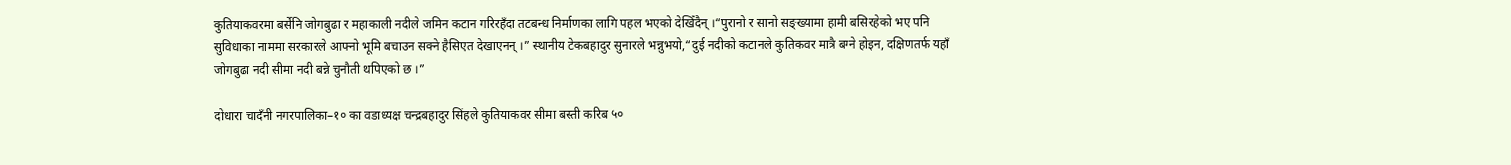कुतियाकवरमा बर्सेनि जोगबुढा र महाकाली नदीले जमिन कटान गरिरहँदा तटबन्ध निर्माणका लागि पहल भएको देखिँदैन् ।“पुरानो र सानो सङ्ख्यामा हामी बसिरहेको भए पनि सुविधाका नाममा सरकारले आफ्नो भूमि बचाउन सक्ने हैसिएत देखाएनन् ।” स्थानीय टेकबहादुर सुनारले भन्नुभयो,“दुई नदीको कटानले कुतिकवर मात्रै बग्ने होइन, दक्षिणतर्फ यहाँ जोगबुढा नदी सीमा नदी बन्ने चुनौती थपिएको छ ।”

दोधारा चादँनी नगरपालिका–१० का वडाध्यक्ष चन्द्रबहादुर सिंहले कुतियाकवर सीमा बस्ती करिब ५०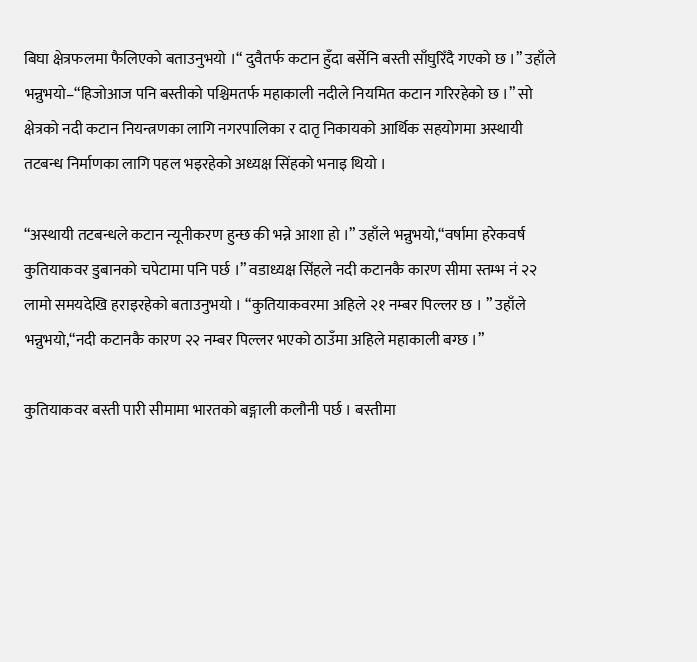बिघा क्षेत्रफलमा फैलिएको बताउनुभयो ।“ दुवैतर्फ कटान हुँदा बर्सेनि बस्ती साँघुरिँदै गएको छ ।” उहाँले भन्नुभयो–“हिजोआज पनि बस्तीको पश्चिमतर्फ महाकाली नदीले नियमित कटान गरिरहेको छ ।” सो क्षेत्रको नदी कटान नियन्त्रणका लागि नगरपालिका र दातृ निकायको आर्थिक सहयोगमा अस्थायी तटबन्ध निर्माणका लागि पहल भइरहेको अध्यक्ष सिंहको भनाइ थियो ।

“अस्थायी तटबन्धले कटान न्यूनीकरण हुन्छ की भन्ने आशा हो ।” उहाँले भन्नुभयो,“वर्षामा हरेकवर्ष कुतियाकवर डुबानको चपेटामा पनि पर्छ ।” वडाध्यक्ष सिंहले नदी कटानकै कारण सीमा स्तम्भ नं २२ लामो समयदेखि हराइरहेको बताउनुभयो । “कुतियाकवरमा अहिले २१ नम्बर पिल्लर छ । ” उहाँले भन्नुभयो,“नदी कटानकै कारण २२ नम्बर पिल्लर भएको ठाउँमा अहिले महाकाली बग्छ ।”

कुतियाकवर बस्ती पारी सीमामा भारतको बङ्गाली कलौनी पर्छ । बस्तीमा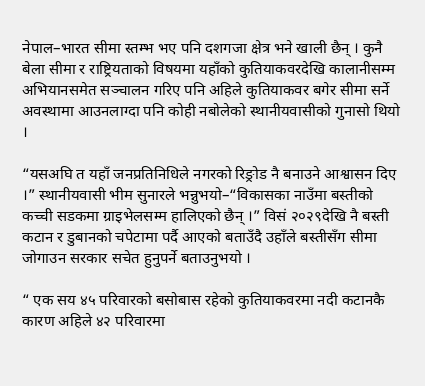नेपाल–भारत सीमा स्तम्भ भए पनि दशगजा क्षेत्र भने खाली छैन् । कुनै बेला सीमा र राष्ट्रियताको विषयमा यहाँको कुतियाकवरदेखि कालानीसम्म अभियानसमेत सञ्चालन गरिए पनि अहिले कुतियाकवर बगेर सीमा सर्ने अवस्थामा आउनलाग्दा पनि कोही नबोलेको स्थानीयवासीको गुनासो थियो ।

“यसअघि त यहाँ जनप्रतिनिधिले नगरको रिङ्रोड नै बनाउने आश्वासन दिए ।” स्थानीयवासी भीम सुनारले भन्नुभयो–“विकासका नाउँमा बस्तीको कच्ची सडकमा ग्राइभेलसम्म हालिएको छैन् ।” विसं २०२९देखि नै बस्ती कटान र डुबानको चपेटामा पर्दै आएको बताउँदै उहाँले बस्तीसँग सीमा जोगाउन सरकार सचेत हुनुपर्ने बताउनुभयो ।

“ एक सय ४५ परिवारको बसोबास रहेको कुतियाकवरमा नदी कटानकै कारण अहिले ४२ परिवारमा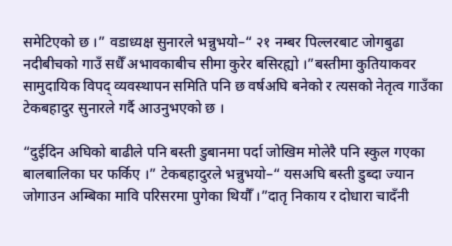समेटिएको छ ।” वडाध्यक्ष सुनारले भन्नुभयो–“ २१ नम्बर पिल्लरबाट जोगबुढा नदीबीचको गाउँ सधैँ अभावकाबीच सीमा कुरेर बसिरह्यो ।”बस्तीमा कुतियाकवर सामुदायिक विपद् व्यवस्थापन समिति पनि छ वर्षअघि बनेको र त्यसको नेतृत्व गाउँका टेकबहादुर सुनारले गर्दै आउनुभएको छ ।

“दुईदिन अघिको बाढीले पनि बस्ती डुबानमा पर्दा जोखिम मोलेरै पनि स्कुल गएका बालबालिका घर फर्किए ।” टेकबहादुरले भन्नुभयो–“ यसअघि बस्ती डुब्दा ज्यान जोगाउन अम्बिका मावि परिसरमा पुगेका थियौँ ।”दातृ निकाय र दोधारा चादँनी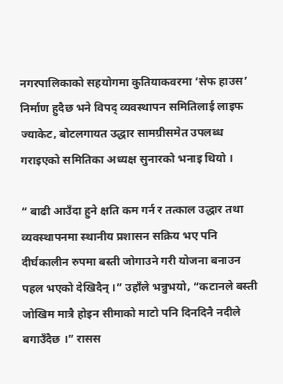नगरपालिकाको सहयोगमा कुतियाकवरमा ‘सेफ हाउस’ निर्माण हुदैछ भने विपद् व्यवस्थापन समितिलाई लाइफ ज्याकेट, बोटलगायत उद्धार सामग्रीसमेत उपलब्ध गराइएको समितिका अध्यक्ष सुनारको भनाइ थियो ।

“ बाढी आउँदा हुने क्षति कम गर्न र तत्काल उद्धार तथा व्यवस्थापनमा स्थानीय प्रशासन सक्रिय भए पनि दीर्घकालीन रुपमा बस्ती जोगाउने गरी योजना बनाउन पहल भएको देखिदैन् ।” उहाँले भन्नुभयो, “कटानले बस्ती जोखिम मात्रै होइन सीमाको माटो पनि दिनदिनै नदीले बगाउँदैछ ।” रासस